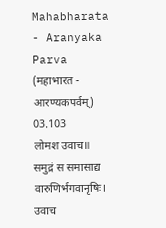Mahabharata - Aranyaka Parva (महाभारत - आरण्यकपर्वम्)
03.103
लोमश उवाच॥
समुद्रं स समासाद्य वारुणिर्भगवानृषिः। उवाच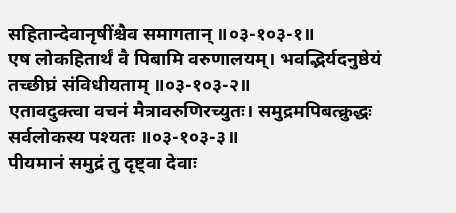सहितान्देवानृषींश्चैव समागतान् ॥०३-१०३-१॥
एष लोकहितार्थं वै पिबामि वरुणालयम्। भवद्भिर्यदनुष्ठेयं तच्छीघ्रं संविधीयताम् ॥०३-१०३-२॥
एतावदुक्त्वा वचनं मैत्रावरुणिरच्युतः। समुद्रमपिबत्क्रुद्धः सर्वलोकस्य पश्यतः ॥०३-१०३-३॥
पीयमानं समुद्रं तु दृष्ट्वा देवाः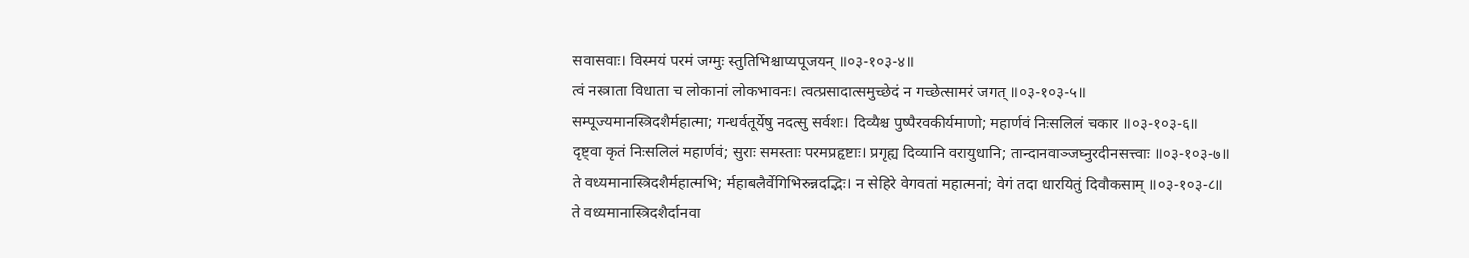सवासवाः। विस्मयं परमं जग्मुः स्तुतिभिश्चाप्यपूजयन् ॥०३-१०३-४॥
त्वं नस्त्राता विधाता च लोकानां लोकभावनः। त्वत्प्रसादात्समुच्छेदं न गच्छेत्सामरं जगत् ॥०३-१०३-५॥
सम्पूज्यमानस्त्रिदशैर्महात्मा; गन्धर्वतूर्येषु नदत्सु सर्वशः। दिव्यैश्च पुष्पैरवकीर्यमाणो; महार्णवं निःसलिलं चकार ॥०३-१०३-६॥
दृष्ट्वा कृतं निःसलिलं महार्णवं; सुराः समस्ताः परमप्रहृष्टाः। प्रगृह्य दिव्यानि वरायुधानि; तान्दानवाञ्जघ्नुरदीनसत्त्वाः ॥०३-१०३-७॥
ते वध्यमानास्त्रिदशैर्महात्मभि; र्महाबलैर्वेगिभिरुन्नदद्भिः। न सेहिरे वेगवतां महात्मनां; वेगं तदा धारयितुं दिवौकसाम् ॥०३-१०३-८॥
ते वध्यमानास्त्रिदशैर्दानवा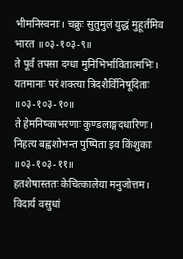भीमनिस्वनाः। चक्रुः सुतुमुलं युद्धं मुहूर्तमिव भारत ॥०३-१०३-९॥
ते पूर्वं तपसा दग्धा मुनिभिर्भावितात्मभिः। यतमानाः परं शक्त्या त्रिदशैर्विनिषूदिताः ॥०३-१०३-१०॥
ते हेमनिष्काभरणाः कुण्डलाङ्गदधारिणः। निहत्य बह्वशोभन्त पुष्पिता इव किंशुकाः ॥०३-१०३-११॥
हतशेषास्ततः केचित्कालेया मनुजोत्तम। विदार्य वसुधां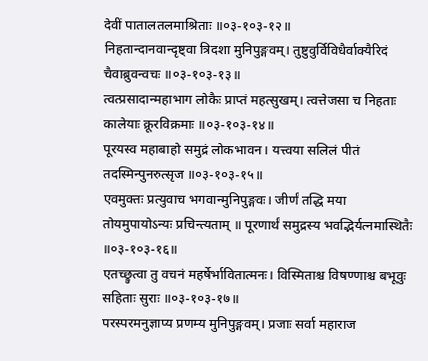देवीं पातालतलमाश्रिताः ॥०३-१०३-१२॥
निहतान्दानवान्दृष्ट्वा त्रिदशा मुनिपुङ्गवम्। तुष्टुवुर्विविधैर्वाक्यैरिदं चैवाब्रुवन्वचः ॥०३-१०३-१३॥
त्वत्प्रसादान्महाभाग लोकैः प्राप्तं महत्सुखम्। त्वत्तेजसा च निहताः कालेयाः क्रूरविक्रमाः ॥०३-१०३-१४॥
पूरयस्व महाबाहो समुद्रं लोकभावन। यत्त्वया सलिलं पीतं तदस्मिन्पुनरुत्सृज ॥०३-१०३-१५॥
एवमुक्तः प्रत्युवाच भगवान्मुनिपुङ्गवः। जीर्णं तद्धि मया तोयमुपायोऽन्यः प्रचिन्त्यताम् ॥ पूरणार्थं समुद्रस्य भवद्भिर्यत्नमास्थितैः ॥०३-१०३-१६॥
एतच्छ्रुत्वा तु वचनं महर्षेर्भावितात्मनः। विस्मिताश्च विषण्णाश्च बभूवुः सहिताः सुराः ॥०३-१०३-१७॥
परस्परमनुज्ञाप्य प्रणम्य मुनिपुङ्गवम्। प्रजाः सर्वा महाराज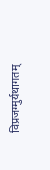विप्रजग्मुर्यथागतम्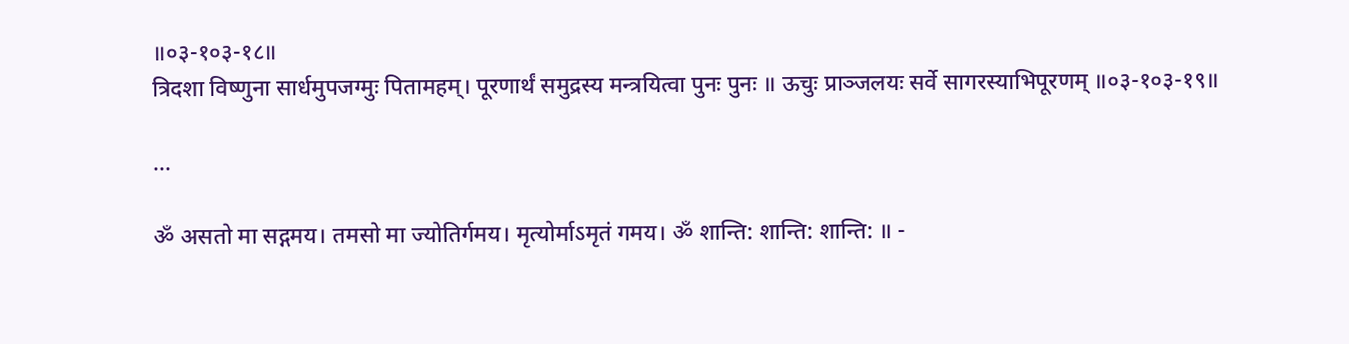॥०३-१०३-१८॥
त्रिदशा विष्णुना सार्धमुपजग्मुः पितामहम्। पूरणार्थं समुद्रस्य मन्त्रयित्वा पुनः पुनः ॥ ऊचुः प्राञ्जलयः सर्वे सागरस्याभिपूरणम् ॥०३-१०३-१९॥

...

ॐ असतो मा सद्गमय। तमसो मा ज्योतिर्गमय। मृत्योर्माऽमृतं गमय। ॐ शान्ति: शान्ति: शान्ति: ॥ -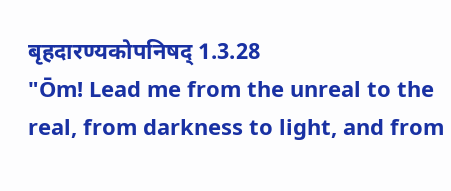बृहदारण्यकोपनिषद् 1.3.28
"Ōm! Lead me from the unreal to the real, from darkness to light, and from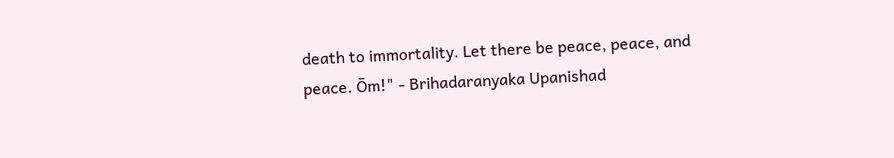death to immortality. Let there be peace, peace, and peace. Ōm!" - Brihadaranyaka Upanishad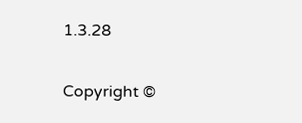1.3.28

Copyright ©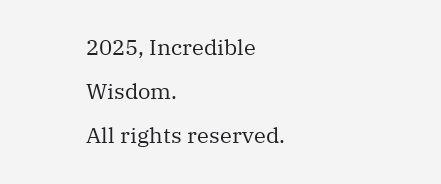2025, Incredible Wisdom.
All rights reserved.